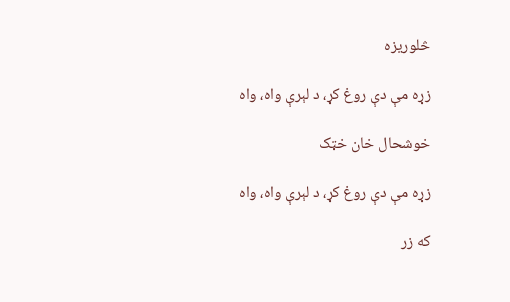څلوريزه

زړه مې دې روغ کړ، د لېرې واه، واه

خوشحال خان خټک

زړه مې دې روغ کړ، د لېرې واه، واه

که زر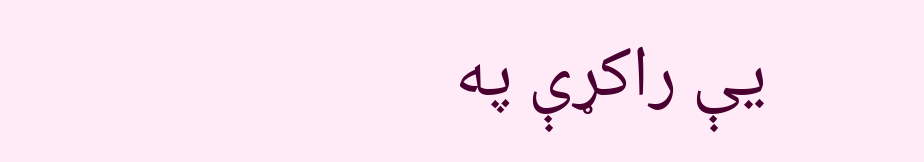يې راکړې په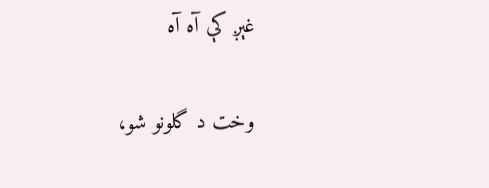غېږ کې آه آه

وخت د گلونو شو،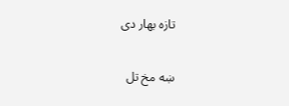تازه بهار دی

ښه مخ تل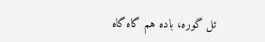تل گوره، باده هم گاه گاه